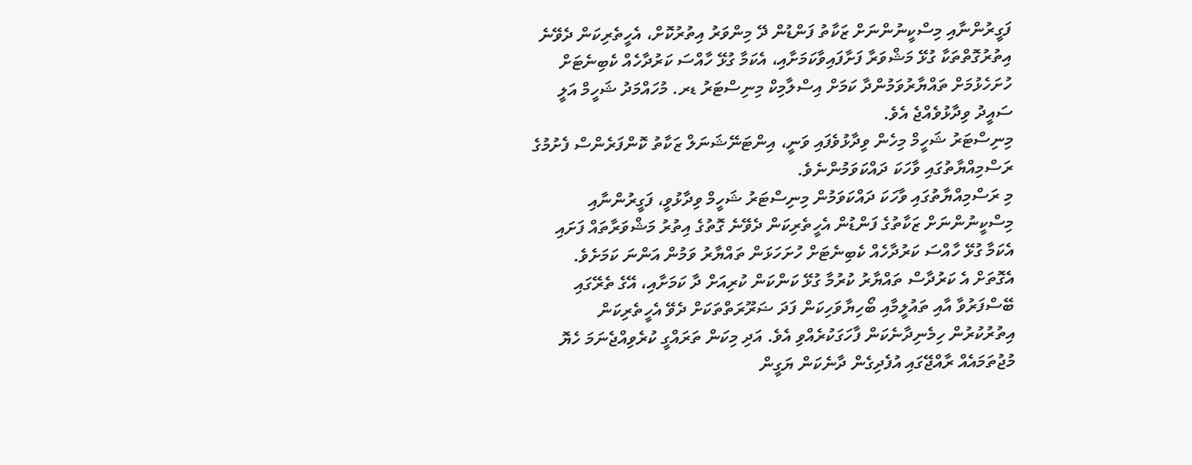ފަގީރުންނާއި މިސްކީނުންނަށް ޒަކާތު ފަންޑުން ދޭ މިންވަރު އިތުރުކޮށް، އެހީތެރިކަން ދެވޭނެ އިތުރުގޮތްތަކާ ގުޅޭ މަޝްވަރާ ފަށާފައިވާކަމަށާއި، އެކަމާ ގުޅޭ ހާއްސަ ކަރުދާހެއް ކެބިނެޓަށް ހުށަހެޅުމަށް ތައްޔާރުވަމުންދާ ކަމަށް އިސްލާމިކް މިނިސްޓަރު ޑރ. މުހައްމަދު ޝަހީމް އަލީ ސައީދު ވިދާޅުވެއްޖެ އެވެ.
މިނިސްޓަރު ޝަހީމް މިހެން ވިދާޅުވެފައި ވަނީ، އިންޓަނޭޝަނަލް ޒަކާތު ކޮންފަރެންސް ފެށުމުގެ ރަސްމިއްޔާތުގައި ވާހަކަ ދައްކަވަމުންނެވެ.
މި ރަސްމިއްޔާތުގައި ވާހަކަ ދައްކަވަމުން މިނިސްޓަރު ޝަހީމް ވިދާޅުވީ، ފަގީރުންނާއި މިސްކީނުންނަށް ޒަކާތުގެ ފަންޑުން އެހީތެރިކަން ދެވޭނެ ގޮތުގެ އިތުރު މަޝްވަރާތައް ފަށައި އެކަމާ ގުޅޭ ހާއްސަ ކަރުދާހެއް ކެބިނެޓަށް ހުށަހަޅަން ތައްޔާރު ވަމުން އަންނަ ކަމަށެވެ.
އެގޮތަށް އެ ކަރުދާސް ތައްޔާރު ކުރުމާ ގުޅޭ ކަންކަން ކުރިއަށް ދާ ކަމަށާއި، އޭގެ ތެރޭގައި ބޭސްފަރުވާ އާއި ތައުލީމާއި ބޯހިޔާވަހިކަން ފަދަ ޟަރޫރަތްތަކަށް ދެވޭ އެހީތެރިކަން އިތުރުކުރުން ހިމެނިދާނެކަން ފާހަގަކުރެއްވި އެވެ. އަދި މިކަން ތަރައްގީ ކުރެވިއްޖެނަމަ ހެޔޮ މުޖުތަމައެއް ރާއްޖޭގައި އުފެދިގެން ދާނެކަން ޔަގީން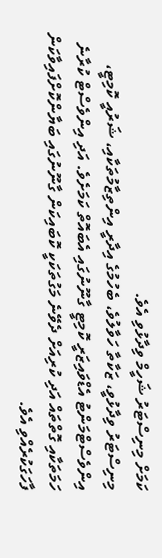ކަމަށް މިނިސްޓަރު ޝަހީމް ވިދާޅުވި އެވެ.
މިނިސްޓަރު ވިދާޅުވީ، ޒަކާތާ ހަވާލުވެ، ބެހުމުގެ އިދާރީ އިންތިޒާމުތަކާއި، ޝަރުއީ ކޮމިޓީ، އިންވެސްޓްމަންޓު އެޑްވައިޒަރީ ކޮމިޓީ ގާނޫނުގައި އެބައޮތް ކަމަށެވެ. އަދި އިންވެސްޓް ކުރާނެ ހަމަތަކާއި ގޮތްތައް އަދި ކުރިއަށް ދެވޭނެ މަގުތަކަކީ ކޮބައިކަން ގާނޫނުގައި ބަޔާންކޮށްފައިވާކަން ފާހަގަކުރެއްވި އެވެ.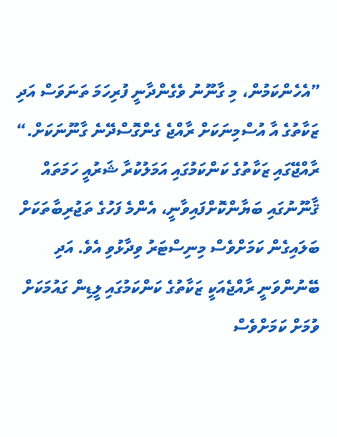”އެހެންކަމުން، މި ގާނޫނު ވެގެންދާނީ ފުރިހަމަ ތަނަވަސް އަދި ޒަކާތުގެ އާ އުސްމިނަކަށް ރާއްޖެ ގެންގޮސްދޭނެ ގާނޫނަކަށް.“
ރާއްޖޭގައި ޒަކާތުގެ ކަންކަމުގައި އަމަލުކުރާ ޝަރުއީ ހަމަތައް ޤާނޫނުގައި ބަޔާންކޮށްފައިވާނީ، އެންމެ ފަހުގެ ތަޖުރިބާތަކަށް ބަލައިގެން ކަމަށްވެސް މިނިސްޓަރު ވިދާޅުވި އެވެ. އަދި ބޭނުންވަނީ ރާއްޖެއަކީ ޒަކާތުގެ ކަންކަމުގައި ލީޑިން ގައުމަކަށް ވުމަށް ކަމަށްވެސް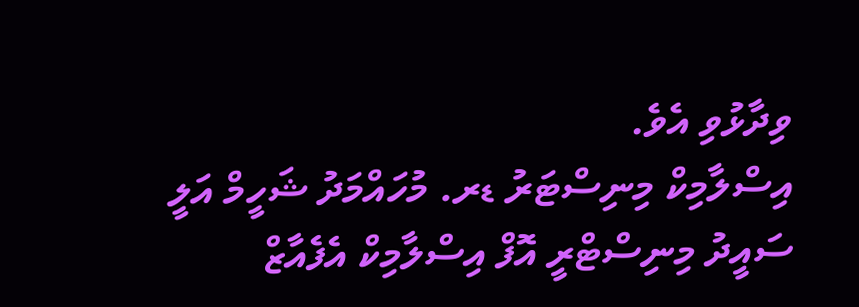ވިދާޅުވި އެވެ.
އިސްލާމިކް މިނިސްޓަރު ޑރ. މުހައްމަދު ޝަހީމް އަލީ ސައީދު މިނިސްޓްރީ އޮފް އިސްލާމިކް އެފެއާޒް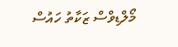މޯލްޑިވްސް ޒަކާތު ހައުސް